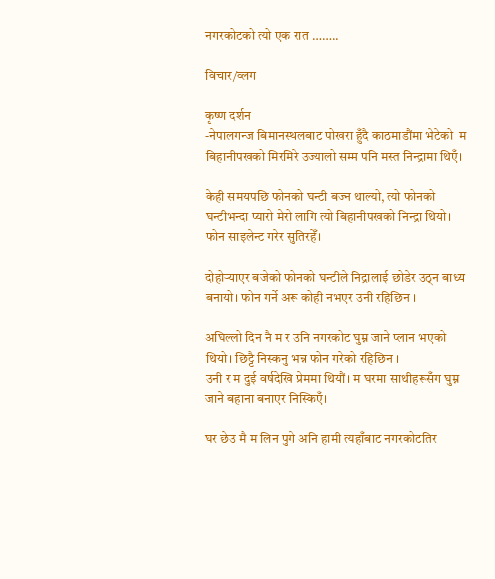नगरकोटको त्यो एक रात ……..

विचार/व्लग

कृष्ण दर्शन
-नेपालगन्ज बिमानस्थलबाट पोखरा हुँदै काठमाडौंमा भेटेको  म बिहानीपखको मिरमिरे उज्यालो सम्म पनि मस्त निन्द्रामा थिएँ।

केही समयपछि फोनको घन्टी बज्न थाल्यो, त्यो फोनको घन्टीभन्दा प्यारो मेरो लागि त्यो बिहानीपखको निन्द्रा थियो। फोन साइलेन्ट गरेर सुतिरहेँ।

दोहोर्‍याएर बजेको फोनको घन्टीले निद्रालाई छोडेर उठ्न बाध्य बनायो। फोन गर्ने अरू कोही नभएर उनी रहिछिन ।

अघिल्लो दिन नै म र उनि नगरकोट घुम्न जाने प्लान भएको थियो। छिट्टै निस्कनु भन्न फोन गरेको रहिछिन ।
उनी र म दुई वर्षदेखि प्रेममा थियौं। म घरमा साथीहरूसँग घुम्न जाने बहाना बनाएर निस्किएँ।

घर छेउ मै म लिन पुगे अनि हामी त्यहाँबाट नगरकोटतिर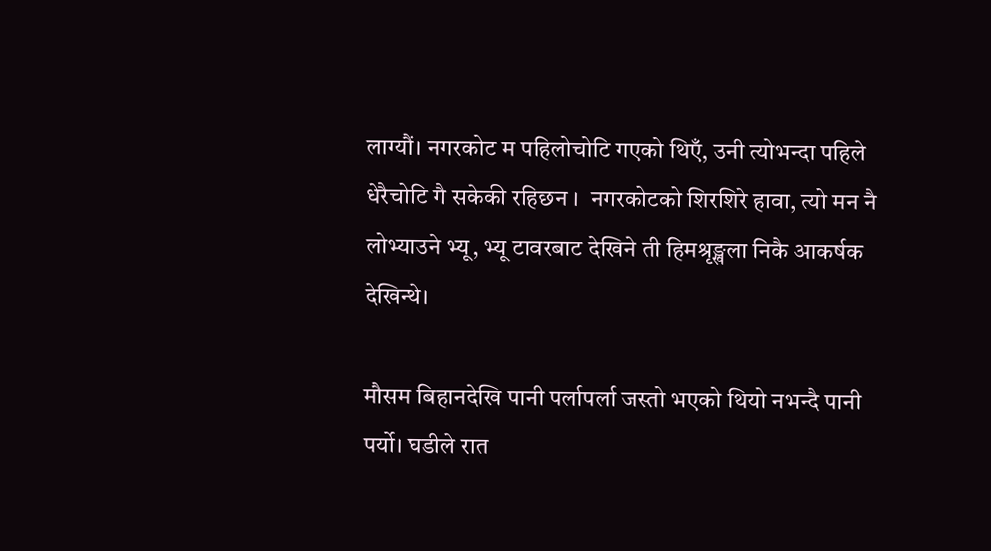लाग्यौं। नगरकोट म पहिलोचोटि गएको थिएँ, उनी त्योभन्दा पहिले धेरैचोटि गै सकेकी रहिछन ।  नगरकोटको शिरशिरे हावा, त्यो मन नै लोभ्याउने भ्यू, भ्यू टावरबाट देखिने ती हिमश्रृङ्खला निकै आकर्षक देखिन्थे।

मौसम बिहानदेखि पानी पर्लापर्ला जस्तो भएको थियो नभन्दै पानी पर्यो। घडीले रात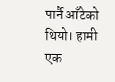पार्नै आँटेको थियो। हामी एक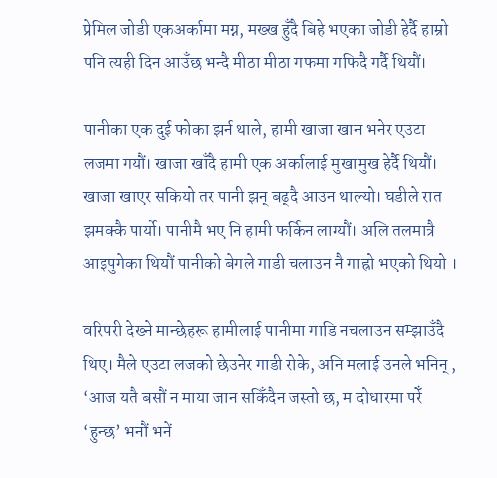प्रेमिल जोडी एकअर्कामा मग्न, मख्ख हुँदै बिहे भएका जोडी हेर्दै हाम्रो पनि त्यही दिन आउँछ भन्दै मीठा मीठा गफमा गफिदै गर्दै थियौं।

पानीका एक दुई फोका झर्न थाले, हामी खाजा खान भनेर एउटा लजमा गयौं। खाजा खाँदै हामी एक अर्कालाई मुखामुख हेर्दै थियौं। खाजा खाएर सकियो तर पानी झन् बढ्दै आउन थाल्यो। घडीले रात झमक्कै पार्यो। पानीमै भए नि हामी फर्किन लाग्यौं। अलि तलमात्रै आइपुगेका थियौं पानीको बेगले गाडी चलाउन नै गाह्रो भएको थियो ।

वरिपरी देख्ने मान्छेहरू हामीलाई पानीमा गाडि नचलाउन सम्झाउँदै थिए। मैले एउटा लजको छेउनेर गाडी रोके, अनि मलाई उनले भनिन् , ‘आज यतै बसौं न माया जान सकिँदैन जस्तो छ, म दोधारमा परेँ ‘हुन्छ’ भनौं भनें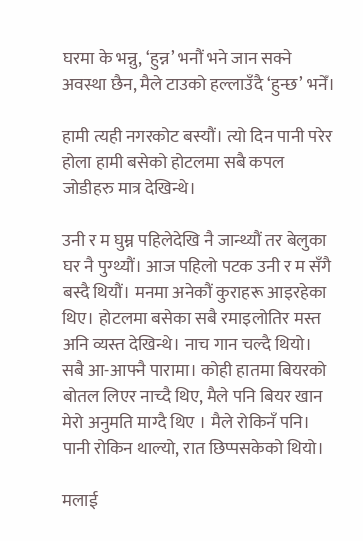घरमा के भन्नु, ‘हुन्न’ भनौं भने जान सक्ने अवस्था छैन, मैले टाउको हल्लाउँदै ‘हुन्छ’ भनेँ।

हामी त्यही नगरकोट बस्यौं। त्यो दिन पानी परेर होला हामी बसेको होटलमा सबै कपल जोडीहरु मात्र देखिन्थे।

उनी र म घुम्न पहिलेदेखि नै जान्थ्यौं तर बेलुका घर नै पुग्थ्यौं। आज पहिलो पटक उनी र म सँगै बस्दै थियौं। मनमा अनेकौं कुराहरू आइरहेका थिए। होटलमा बसेका सबै रमाइलोतिर मस्त अनि व्यस्त देखिन्थे। नाच गान चल्दै थियो। सबै आ-आफ्नै पारामा। कोही हातमा बियरको बोतल लिएर नाच्दै थिए, मैले पनि बियर खान मेरो अनुमति माग्दै थिए । मैले रोकिनँ पनि। पानी रोकिन थाल्यो, रात छिप्पसकेको थियो।

मलाई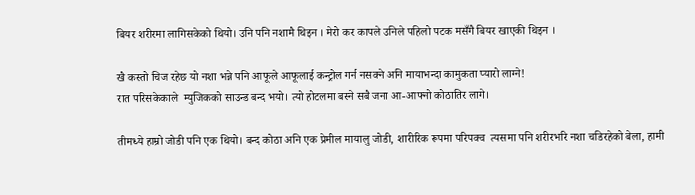बियर शरीरमा लागिसकेको थियो। उनि पनि नशामै थिइन । मेरो कर कापले उनिले पहिलो पटक मसँगै बियर खाएकी थिइन ।

खै कस्तो चिज रहेछ यो नशा भन्ने पनि आफूले आफूलाई कन्ट्रोल गर्न नसक्ने अनि मायाभन्दा कामुकता प्यारो लाग्ने!
रात परिसकेकाले  म्युजिकको साउन्ड बन्द भयो। त्यो होटलमा बस्ने सबै जना आ-आफ्नो कोठातिर लागे।

तीमध्ये हाम्रो जोडी पनि एक थियो। बन्द कोठा अनि एक प्रेमील मायालु जोडी, शारीरिक रूपमा परिपक्व  त्यसमा पनि शरीरभरि नशा चडिरहेको बेला, हामी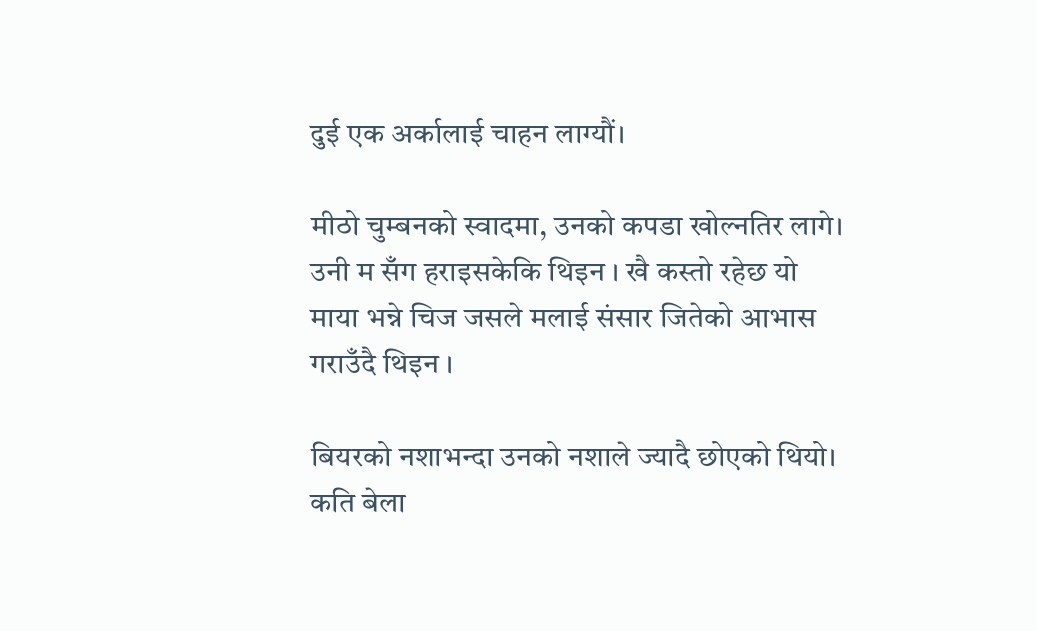दुई एक अर्कालाई चाहन लाग्यौं।

मीठो चुम्बनको स्वादमा, उनको कपडा खोल्नतिर लागे। उनी म सँग हराइसकेकि थिइन । खै कस्तो रहेछ यो माया भन्ने चिज जसले मलाई संसार जितेको आभास गराउँदै थिइन ।

बियरको नशाभन्दा उनको नशाले ज्यादै छोएको थियो। कति बेला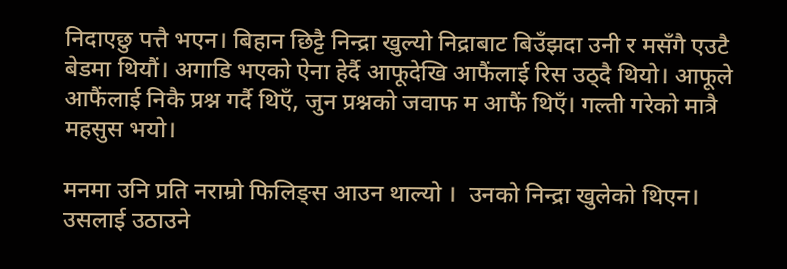निदाएछु पत्तै भएन। बिहान छिट्टै निन्द्रा खुल्यो निद्राबाट बिउँझदा उनी र मसँगै एउटै बेडमा थियौं। अगाडि भएको ऐना हेर्दै आफूदेखि आफैंलाई रिस उठ्दै थियो। आफूले आफैंलाई निकै प्रश्न गर्दै थिएँ, जुन प्रश्नको जवाफ म आफैं थिएँ। गल्ती गरेको मात्रै महसुस भयो।

मनमा उनि प्रति नराम्रो फिलिङ्स आउन थाल्यो ।  उनको निन्द्रा खुलेको थिएन। उसलाई उठाउने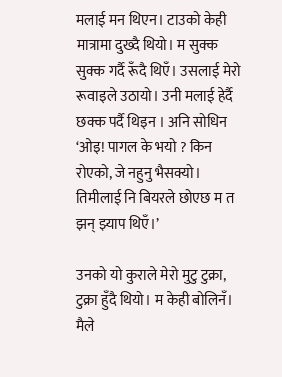मलाई मन थिएन। टाउको केही मात्रामा दुख्दै थियो। म सुक्क सुक्क गर्दै रूँदै थिएँ। उसलाई मेरो रूवाइले उठायो। उनी मलाई हेर्दै छक्क पर्दै थिइन । अनि सोधिन ‘ओइ! पागल के भयो ? किन रोएको, जे नहुनु भैसक्यो। तिमीलाई नि बियरले छोएछ म त झन् झ्याप थिएँ।’

उनको यो कुराले मेरो मुटु टुक्रा, टुक्रा हुँदै थियो। म केही बोलिनँ। मैले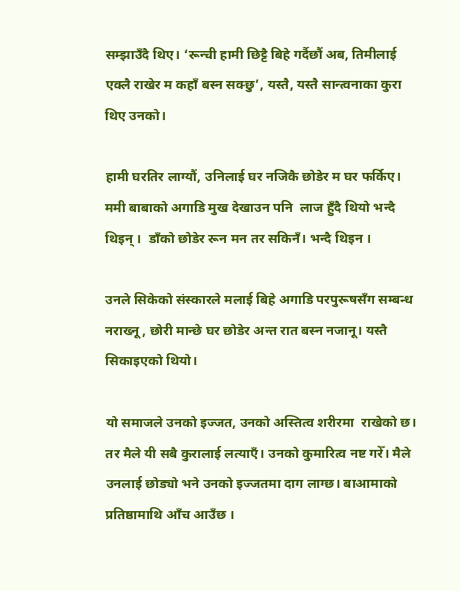सम्झाउँदै थिए। ‘रून्ची हामी छिट्टै बिहे गर्दैछौं अब, तिमीलाई एक्लै राखेर म कहाँ बस्न सक्छु’, यस्तै, यस्तै सान्त्वनाका कुरा थिए उनको।

हामी घरतिर लाग्यौं, उनिलाई घर नजिकै छोडेर म घर फर्किए। ममी बाबाको अगाडि मुख देखाउन पनि  लाज हुँदै थियो भन्दै थिइन् ।  डाँको छोडेर रून मन तर सकिनँ। भन्दै थिइन ।

उनले सिकेको संस्कारले मलाई बिहे अगाडि परपुरूषसँग सम्बन्ध नराख्नू, छोरी मान्छे घर छोडेर अन्त रात बस्न नजानू। यस्तै सिकाइएको थियो।

यो समाजले उनको इज्जत, उनको अस्तित्व शरीरमा  राखेको छ। तर मैले यी सबै कुरालाई लत्याएँ। उनको कुमारित्व नष्ट गरेँ। मैले उनलाई छोड्यो भने उनको इज्जतमा दाग लाग्छ। बाआमाको प्रतिष्ठामाथि आँच आउँछ ।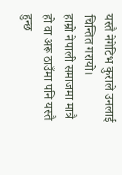यस्तै नेगेटिभ कुराले उनलाई चिन्तित गरायो।
हाम्रो नेपाली समाजमा मात्रै हो वा अरू ठाउँमा पनि यस्तै हुन्छ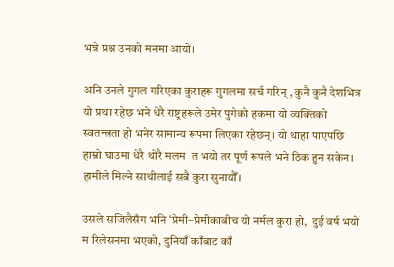भन्ने प्रश्न उनको मनमा आयो।

अनि उनले गुगल गरिएका कुराहरू गुगलमा सर्च गरिन् , कुनै कुनै देशभित्र यो प्रथा रहेछ भने धेरै राष्ट्रहरूले उमेर पुगेको हकमा यो व्यक्तिको स्वतन्त्रता हो भनेर सामान्य रूपमा लिएका रहेछन्। यो थाहा पाएपछि हाम्रो घाउमा धेरै थोरै मलम  त भयो तर पूर्ण रूपले भने ठिक हुन सकेन। हामीले मिल्ने साथीलाई सबै कुरा सुनायौँ।

उसले सजिलैसँग भनि ‘प्रेमी–प्रेमीकाबीच यो नर्मल कुरा हो,  दुई वर्ष भयो म रिलेसनमा भएको, दुनियाँ काँबाट काँ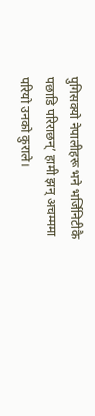पुगिसक्यो नेपालीहरू भने भर्जिनिटीकै पछाडि परिराछन्’ हामी झन् अचम्ममा परियो उनको कुराले।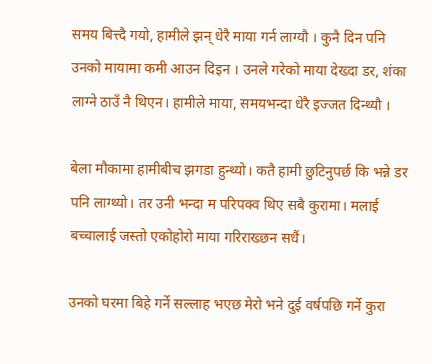समय बित्त्दै गयो, हामीले झन् धेरै माया गर्न लाग्यौ । कुनै दिन पनि उनको मायामा कमी आउन दिइन । उनले गरेको माया देख्दा डर, शंका लाग्ने ठाउँ नै थिएन। हामीले माया, समयभन्दा धेरै इज्जत दिन्थ्यौ ।

बेला मौकामा हामीबीच झगडा हुन्थ्यो। कतै हामी छुटिनुपर्छ कि भन्ने डर पनि लाग्थ्यो। तर उनी भन्दा म परिपक्व थिए सबै कुरामा। मलाई बच्चालाई जस्तो एकोहोरो माया गरिराख्छन सधैं।

उनको घरमा बिहे गर्ने सल्लाह भएछ मेरो भने दुई वर्षपछि गर्ने कुरा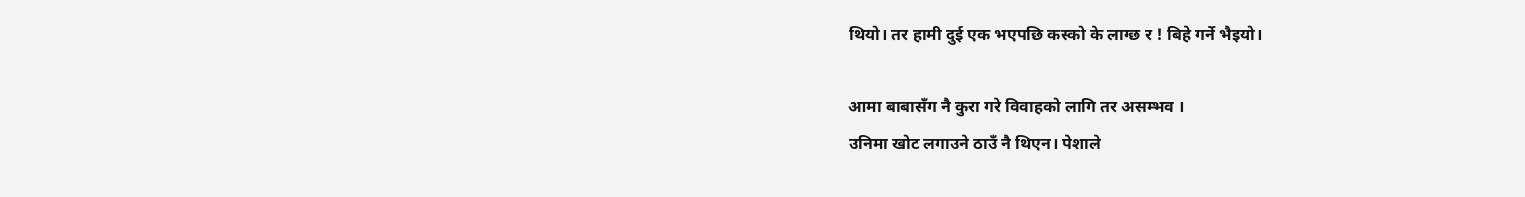थियो। तर हामी दुई एक भएपछि कस्को के लाग्छ र ! बिहे गर्ने भैइयो।

आमा बाबासँग नै कुरा गरे विवाहको लागि तर असम्भव ।
उनिमा खोट लगाउने ठाउँ नै थिएन। पेशाले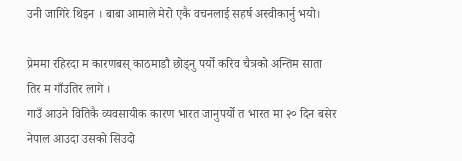उनी जागिरे थिइन । बाबा आमाले मेरो एकै वचनलाई सहर्ष अस्वीकार्नु भयो।

प्रेममा रहिरदा म कारणबस् काठमाडौ छोड्नु पर्यो करिव चैत्रको अन्तिम साता  तिर म गाँउतिर लागे ।
गाउँ आउने वितिकै व्यवसायीक कारण भारत जानुपर्यो त भारत मा २० दिन बसेर नेपाल आउदा उसको सिउदो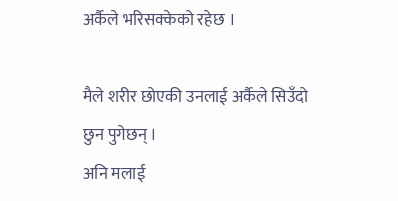अर्कैले भरिसक्केको रहेछ ।

मैले शरीर छोएकी उनलाई अर्कैले सिउँदो छुन पुगेछन् ।
अनि मलाई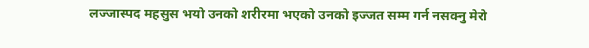लज्जास्पद महसुस भयो उनको शरीरमा भएको उनको इज्जत सम्म गर्न नसक्नु मेरो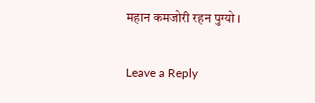महान कमजोरी रहन पुग्यो ।

Leave a Reply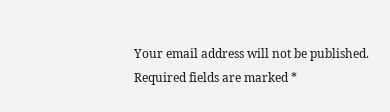Your email address will not be published. Required fields are marked *